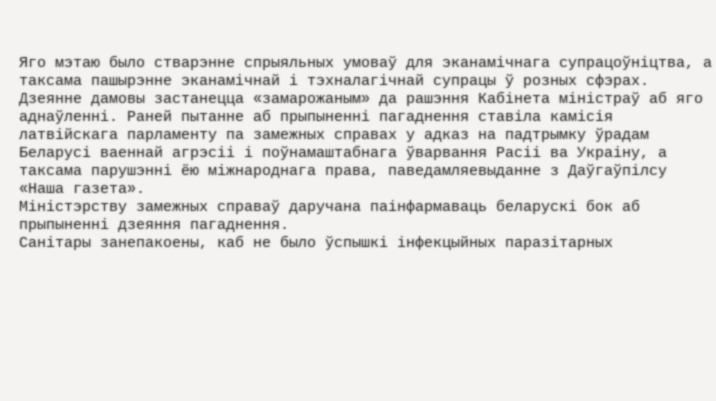Яго мэтаю было стварэнне спрыяльных умоваў для эканамічнага супрацоўніцтва, а таксама пашырэнне эканамічнай і тэхналагічнай супрацы ў розных сфэрах.
Дзеянне дамовы застанецца «замарожаным» да рашэння Кабінета міністраў аб яго аднаўленні. Раней пытанне аб прыпыненні пагаднення ставіла камісія латвійскага парламенту па замежных справах у адказ на падтрымку ўрадам Беларусі ваеннай агрэсіі і поўнамаштабнага ўварвання Расіі ва Украіну, а таксама парушэнні ёю міжнароднага права, паведамляевыданне з Даўгаўпілсу «Наша газета».
Міністэрству замежных справаў даручана паінфармаваць беларускі бок аб прыпыненні дзеяння пагаднення.
Санітары занепакоены, каб не было ўспышкі інфекцыйных паразітарных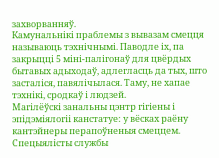захворванняў.
Камунальнікі праблемы з вывазам смецця называюць тэхнічнымі. Паводле іх, па закрыцці 5 міні-палігонаў для цвёрдых бытавых адыходаў, адлегласць да тых, што засталіся, павялічылася. Таму, не хапае тэхнікі, сродкаў і людзей.
Магілёўскі занальны цэнтр гігіены і эпідэміялогіі канстатуе: у вёсках раёну кантэйнеры перапоўненыя смеццем. Спецыялісты службы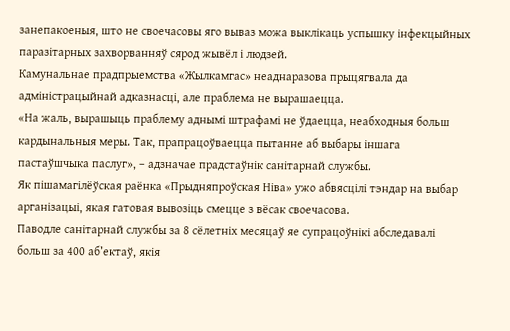занепакоеныя, што не своечасовы яго вываз можа выклікаць успышку інфекцыйных паразітарных захворванняў сярод жывёл і людзей.
Камунальнае прадпрыемства «Жылкамгас» неаднаразова прыцягвала да адміністрацыйнай адказнасці, але праблема не вырашаецца.
«На жаль, вырашыць праблему аднымі штрафамі не ўдаецца, неабходныя больш кардынальныя меры. Так, прапрацоўваецца пытанне аб выбары іншага пастаўшчыка паслуг», – адзначае прадстаўнік санітарнай службы.
Як пішамагілёўская раёнка «Прыдняпроўская Ніва» ужо абвясцілі тэндар на выбар арганізацыі, якая гатовая вывозіць смецце з вёсак своечасова.
Паводле санітарнай службы за 8 сёлетніх месяцаў яе супрацоўнікі абследавалі больш за 400 аб’ектаў, якія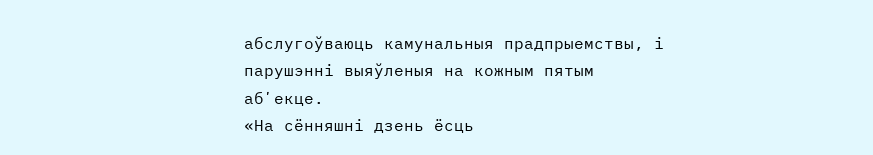абслугоўваюць камунальныя прадпрыемствы, і парушэнні выяўленыя на кожным пятым абʼекце.
«На сённяшні дзень ёсць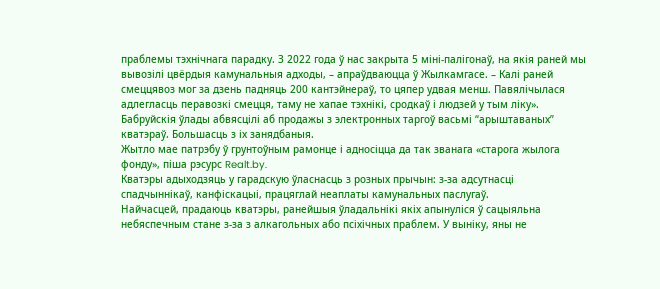праблемы тэхнічнага парадку. З 2022 года ў нас закрыта 5 міні-палігонаў, на якія раней мы вывозілі цвёрдыя камунальныя адходы, – апраўдваюцца ў Жылкамгасе. – Калі раней смеццявоз мог за дзень падняць 200 кантэйнераў, то цяпер удвая менш. Павялічылася адлегласць перавозкі смецця, таму не хапае тэхнікі, сродкаў і людзей у тым ліку».
Бабруйскія ўлады абвясцілі аб продажы з электронных таргоў васьмі “арыштаваных” кватэраў. Большасць з іх занядбаныя.
Жытло мае патрэбу ў грунтоўным рамонце і адносіцца да так званага «старога жылога фонду», піша рэсурс Realt.by.
Кватэры адыходзяць у гарадскую ўласнасць з розных прычын: з-за адсутнасці спадчыннікаў, канфіскацыі, працяглай неаплаты камунальных паслугаў.
Найчасцей, прадаюць кватэры, ранейшыя ўладальнікі якіх апынуліся ў сацыяльна небяспечным стане з-за з алкагольных або псіхічных праблем. У выніку, яны не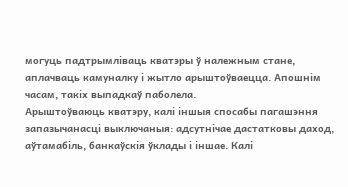могуць падтрымліваць кватэры ў належным стане, аплачваць камуналку і жытло арыштоўваецца. Апошнім часам, такіх выпадкаў паболела.
Арыштоўваюць кватэру, калі іншыя спосабы пагашэння запазычанасці выключаныя: адсутнічае дастатковы даход, аўтамабіль, банкаўскія ўклады і іншае. Калі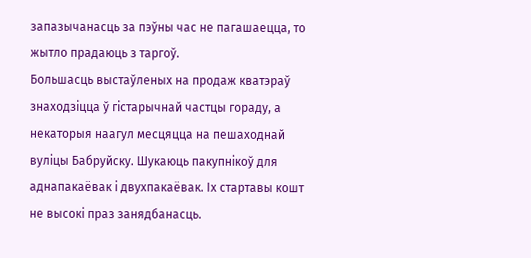запазычанасць за пэўны час не пагашаецца, то жытло прадаюць з таргоў.
Большасць выстаўленых на продаж кватэраў знаходзіцца ў гістарычнай частцы гораду, а некаторыя наагул месцяцца на пешаходнай вуліцы Бабруйску. Шукаюць пакупнікоў для аднапакаёвак і двухпакаёвак. Іх стартавы кошт не высокі праз занядбанасць.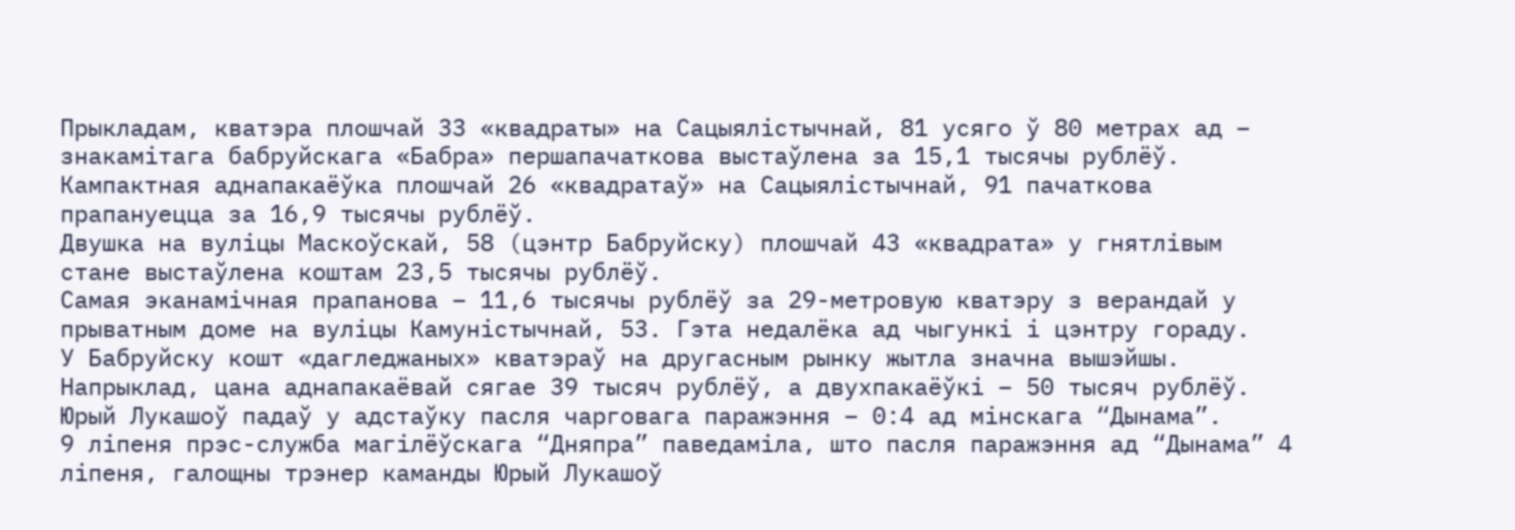Прыкладам, кватэра плошчай 33 «квадраты» на Сацыялістычнай, 81 усяго ў 80 метрах ад – знакамітага бабруйскага «Бабра» першапачаткова выстаўлена за 15,1 тысячы рублёў.
Кампактная аднапакаёўка плошчай 26 «квадратаў» на Сацыялістычнай, 91 пачаткова прапануецца за 16,9 тысячы рублёў.
Двушка на вуліцы Маскоўскай, 58 (цэнтр Бабруйску) плошчай 43 «квадрата» у гнятлівым стане выстаўлена коштам 23,5 тысячы рублёў.
Самая эканамічная прапанова – 11,6 тысячы рублёў за 29-метровую кватэру з верандай у прыватным доме на вуліцы Камуністычнай, 53. Гэта недалёка ад чыгункі і цэнтру гораду.
У Бабруйску кошт «дагледжаных» кватэраў на другасным рынку жытла значна вышэйшы. Напрыклад, цана аднапакаёвай сягае 39 тысяч рублёў, а двухпакаёўкі – 50 тысяч рублёў.
Юрый Лукашоў падаў у адстаўку пасля чарговага паражэння – 0:4 ад мінскага “Дынама”.
9 ліпеня прэс-служба магілёўскага “Дняпра” паведаміла, што пасля паражэння ад “Дынама” 4 ліпеня, галощны трэнер каманды Юрый Лукашоў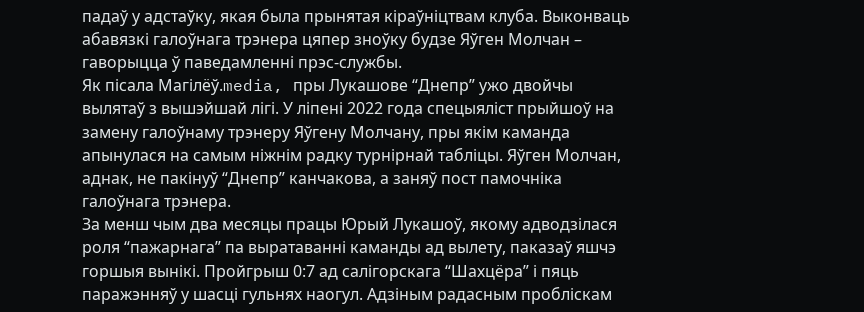падаў у адстаўку, якая была прынятая кіраўніцтвам клуба. Выконваць абавязкі галоўнага трэнера цяпер зноўку будзе Яўген Молчан – гаворыцца ў паведамленні прэс-службы.
Як пісала Магілёў.media, пры Лукашове “Днепр” ужо двойчы вылятаў з вышэйшай лігі. У ліпені 2022 года спецыяліст прыйшоў на замену галоўнаму трэнеру Яўгену Молчану, пры якім каманда апынулася на самым ніжнім радку турнірнай табліцы. Яўген Молчан, аднак, не пакінуў “Днепр” канчакова, а заняў пост памочніка галоўнага трэнера.
За менш чым два месяцы працы Юрый Лукашоў, якому адводзілася роля “пажарнага” па выратаванні каманды ад вылету, паказаў яшчэ горшыя вынікі. Пройгрыш 0:7 ад салігорскага “Шахцёра” і пяць паражэнняў у шасці гульнях наогул. Адзіным радасным пробліскам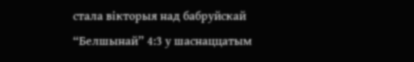стала вікторыя над бабруйскай “Белшынай” 4:3 у шаснаццатым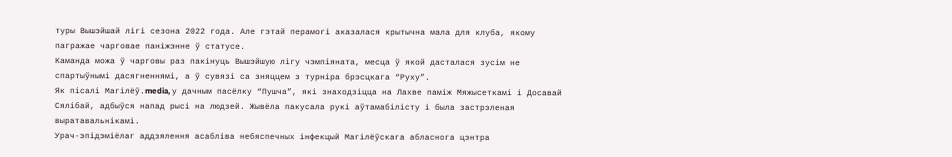туры Вышэйшай лігі сезона 2022 года. Але гэтай перамогі аказалася крытычна мала для клуба, якому пагражае чарговае паніжэнне ў статусе.
Каманда можа ў чарговы раз пакінуць Вышэйшую лігу чэмпіяната, месца ў якой дасталася зусім не спартыўнымі дасягненнямі, а ў сувязі са зняццем з турніра брэсцкага “Руху”.
Як пісалі Магілёў.media, у дачным пасёлку “Пушча”, які знаходзіцца на Лахве паміж Мяжысеткамі і Досавай Сялібай, адбыўся напад рысі на людзей. Жывёла пакусала рукі аўтамабілісту і была застрэленая выратавальнікамі.
Урач-эпідэміёлаг аддзялення асабліва небяспечных інфекцый Магілёўскага абласнога цэнтра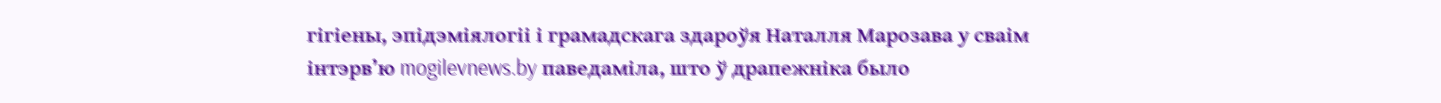гігіены, эпідэміялогіі і грамадскага здароўя Наталля Марозава у сваім інтэрв’ю mogilevnews.by паведаміла, што ў драпежніка было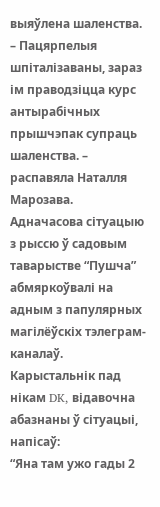выяўлена шаленства.
– Пацярпелыя шпіталізаваны, зараз ім праводзіцца курс антырабічных прышчэпак супраць шаленства. – распавяла Наталля Марозава.
Адначасова сітуацыю з рыссю ў садовым таварыстве “Пушча” абмяркоўвалі на адным з папулярных магілёўскіх тэлеграм-каналаў. Карыстальнік пад нікам DK, відавочна абазнаны ў сітуацыі, напісаў:
“Яна там ужо гады 2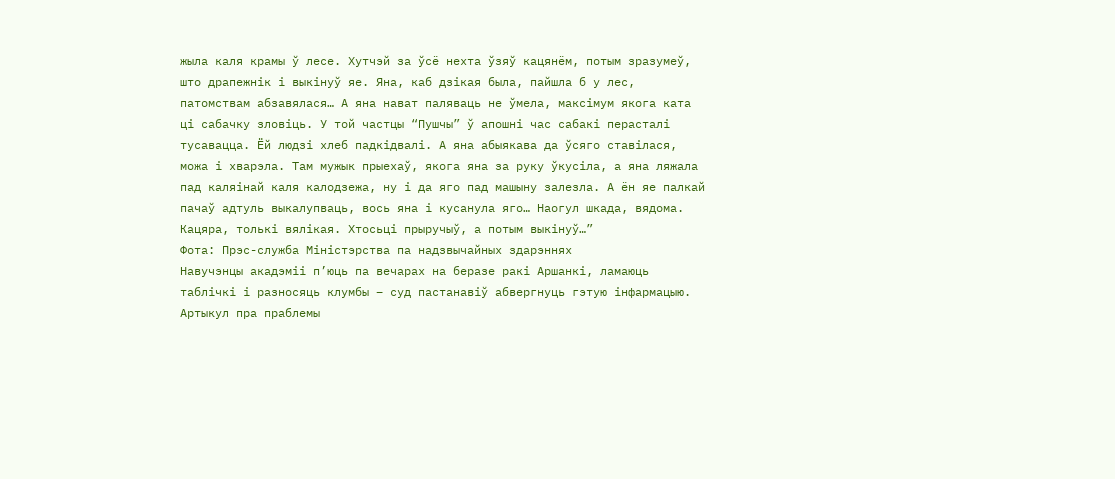жыла каля крамы ў лесе. Хутчэй за ўсё нехта ўзяў кацянём, потым зразумеў, што драпежнік і выкінуў яе. Яна, каб дзікая была, пайшла б у лес, патомствам абзавялася… А яна нават паляваць не ўмела, максімум якога ката ці сабачку зловіць. У той частцы “Пушчы” ў апошні час сабакі перасталі тусавацца. Ёй людзі хлеб падкідвалі. А яна абыякава да ўсяго ставілася, можа і хварэла. Там мужык прыехаў, якога яна за руку ўкусіла, а яна ляжала пад каляінай каля калодзежа, ну і да яго пад машыну залезла. А ён яе палкай пачаў адтуль выкалупваць, вось яна і кусанула яго… Наогул шкада, вядома. Кацяра, толькі вялікая. Хтосьці прыручыў, а потым выкінуў…”
Фота: Прэс-служба Міністэрства па надзвычайных здарэннях
Навучэнцы акадэміі п’юць па вечарах на беразе ракі Аршанкі, ламаюць таблічкі і разносяць клумбы – суд пастанавіў абвергнуць гэтую інфармацыю.
Артыкул пра праблемы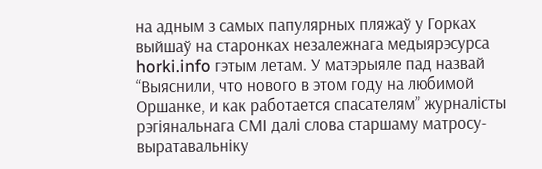на адным з самых папулярных пляжаў у Горках выйшаў на старонках незалежнага медыярэсурса horki.info гэтым летам. У матэрыяле пад назвай “Выяснили, что нового в этом году на любимой Оршанке, и как работается спасателям” журналісты рэгіянальнага СМІ далі слова старшаму матросу-выратавальніку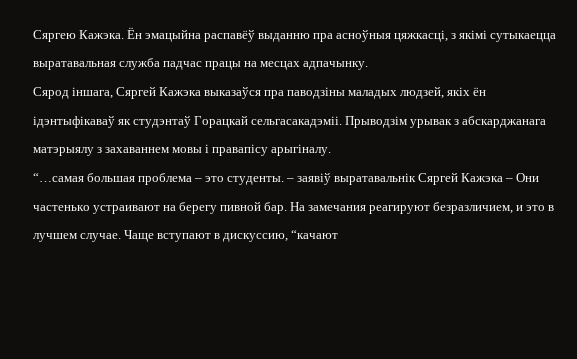Сяргею Кажэка. Ён эмацыйна распавёў выданню пра асноўныя цяжкасці, з якімі сутыкаецца выратавальная служба падчас працы на месцах адпачынку.
Сярод іншага, Сяргей Кажэка выказаўся пра паводзіны маладых людзей, якіх ён ідэнтыфікаваў як студэнтаў Горацкай сельгасакадэміі. Прыводзім урывак з абскарджанага матэрыялу з захаваннем мовы і правапісу арыгіналу.
“…самая большая проблема – это студенты. – заявіў выратавальнік Сяргей Кажэка – Они частенько устраивают на берегу пивной бар. На замечания реагируют безразличием, и это в лучшем случае. Чаще вступают в дискуссию, “качают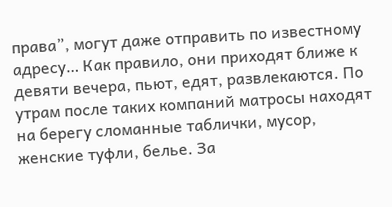права”, могут даже отправить по известному адресу… Как правило, они приходят ближе к девяти вечера, пьют, едят, развлекаются. По утрам после таких компаний матросы находят на берегу сломанные таблички, мусор, женские туфли, белье. За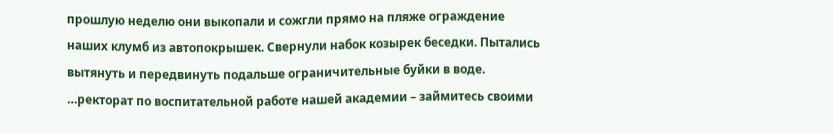прошлую неделю они выкопали и сожгли прямо на пляже ограждение наших клумб из автопокрышек. Свернули набок козырек беседки. Пытались вытянуть и передвинуть подальше ограничительные буйки в воде. …ректорат по воспитательной работе нашей академии – займитесь своими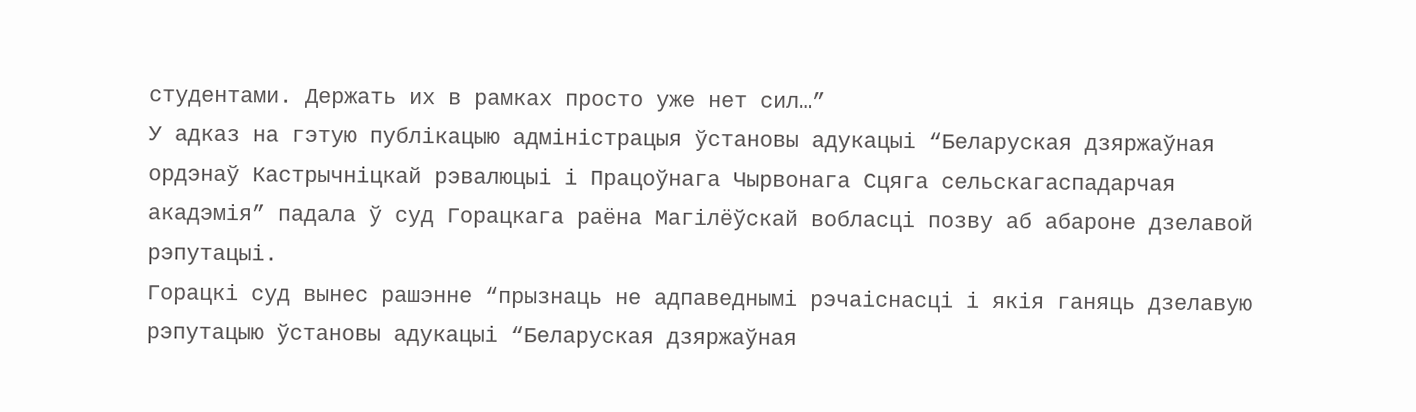студентами. Держать их в рамках просто уже нет сил…”
У адказ на гэтую публікацыю адміністрацыя ўстановы адукацыі “Беларуская дзяржаўная ордэнаў Кастрычніцкай рэвалюцыі і Працоўнага Чырвонага Сцяга сельскагаспадарчая акадэмія” падала ў суд Горацкага раёна Магілёўскай вобласці позву аб абароне дзелавой рэпутацыі.
Горацкі суд вынес рашэнне “прызнаць не адпаведнымі рэчаіснасці і якія ганяць дзелавую рэпутацыю ўстановы адукацыі “Беларуская дзяржаўная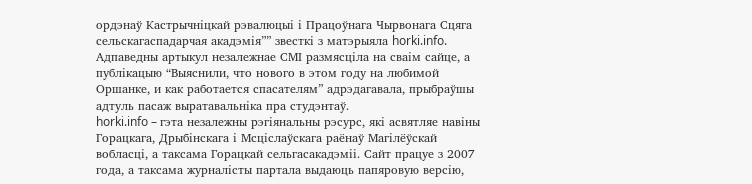ордэнаў Кастрычніцкай рэвалюцыі і Працоўнага Чырвонага Сцяга сельскагаспадарчая акадэмія”” звесткі з матэрыяла horki.info. Адпаведны артыкул незалежнае СМІ размясціла на сваім сайце, а публікацыю “Выяснили, что нового в этом году на любимой Оршанке, и как работается спасателям” адрэдагавала, прыбраўшы адтуль пасаж выратавальніка пра студэнтаў.
horki.info – гэта незалежны рэгіянальны рэсурс, які асвятляе навіны Горацкага, Дрыбінскага і Мсціслаўскага раёнаў Магілёўскай вобласці, а таксама Горацкай сельгасакадэміі. Сайт працуе з 2007 года, а таксама журналісты партала выдаюць папяровую версію,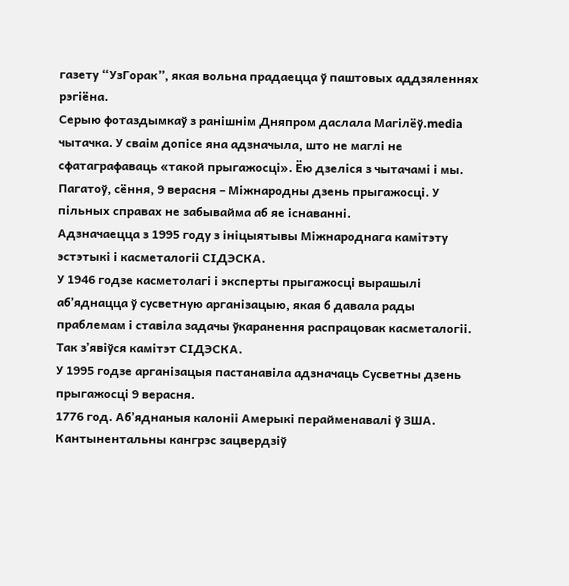газету “УзГорак”, якая вольна прадаецца ў паштовых аддзяленнях рэгіёна.
Серыю фотаздымкаў з ранішнім Дняпром даслала Магілёў.media чытачка. У сваім допісе яна адзначыла, што не маглі не сфатаграфаваць «такой прыгажосці». Ёю дзеліся з чытачамі і мы. Пагатоў, сёння, 9 верасня – Міжнародны дзень прыгажосці. У пільных справах не забывайма аб яе існаванні.
Адзначаецца з 1995 году з ініцыятывы Міжнароднага камітэту эстэтыкі і касметалогіі СІДЭСКА.
У 1946 годзе касметолагі і эксперты прыгажосці вырашылі абʼяднацца ў сусветную арганізацыю, якая б давала рады праблемам і ставіла задачы ўкаранення распрацовак касметалогіі. Так зʼявіўся камітэт СІДЭСКА.
У 1995 годзе арганізацыя пастанавіла адзначаць Сусветны дзень прыгажосці 9 верасня.
1776 год. Абʼяднаныя калоніі Амерыкі перайменавалі ў ЗША.
Кантынентальны кангрэс зацвердзіў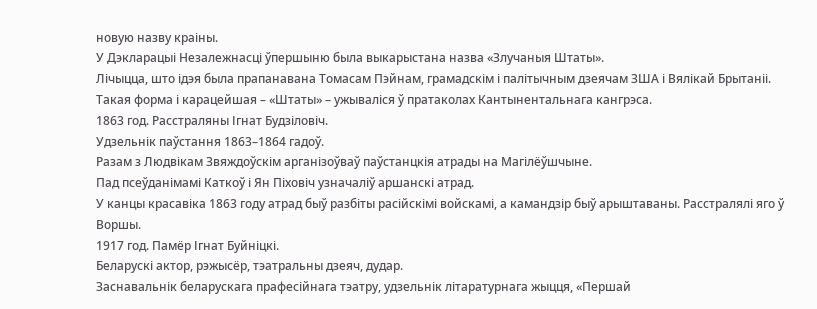новую назву краіны.
У Дэкларацыі Незалежнасці ўпершыню была выкарыстана назва «Злучаныя Штаты».
Лічыцца, што ідэя была прапанавана Томасам Пэйнам, грамадскім і палітычным дзеячам ЗША і Вялікай Брытаніі. Такая форма і карацейшая – «Штаты» – ужываліся ў пратаколах Кантынентальнага кангрэса.
1863 год. Расстраляны Ігнат Будзіловіч.
Удзельнік паўстання 1863–1864 гадоў.
Разам з Людвікам Звяждоўскім арганізоўваў паўстанцкія атрады на Магілёўшчыне.
Пад псеўданімамі Каткоў і Ян Піховіч узначаліў аршанскі атрад.
У канцы красавіка 1863 году атрад быў разбіты расійскімі войскамі, а камандзір быў арыштаваны. Расстралялі яго ў Воршы.
1917 год. Памёр Ігнат Буйніцкі.
Беларускі актор, рэжысёр, тэатральны дзеяч, дудар.
Заснавальнік беларускага прафесійнага тэатру, удзельнік літаратурнага жыцця, «Першай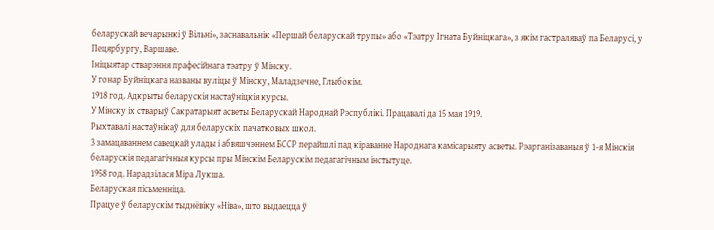беларускай вечарынкі ў Вільні», заснавальнік «Першай беларускай трупы» або «Тэатру Ігната Буйніцкага», з якім гастраляваў па Беларусі, у Пецярбургу, Варшаве.
Ініцыятар стварэння прафесійнага тэатру ў Мінску.
У гонар Буйніцкага названы вуліцы ў Мінску, Маладзечне, Глыбокім.
1918 год. Адкрыты беларускія настаўніцкія курсы.
У Мінску іх стварыў Сакратарыят асветы Беларускай Народнай Рэспублікі. Працавалі да 15 мая 1919.
Рыхтавалі настаўнікаў для беларускіх пачатковых школ.
3 замацаваннем савецкай улады і абвяшчэннем БССР перайшлі пад кіраванне Народнага камісарыяту асветы. Рэарганізаваныя ў 1-я Мінскія беларускія педагагічныя курсы пры Мінскім Беларускім педагагічным інстытуце.
1958 год. Нарадзілася Міра Лукша.
Беларуская пісьменніца.
Працуе ў беларускім тыднёвіку «Ніва», што выдаецца ў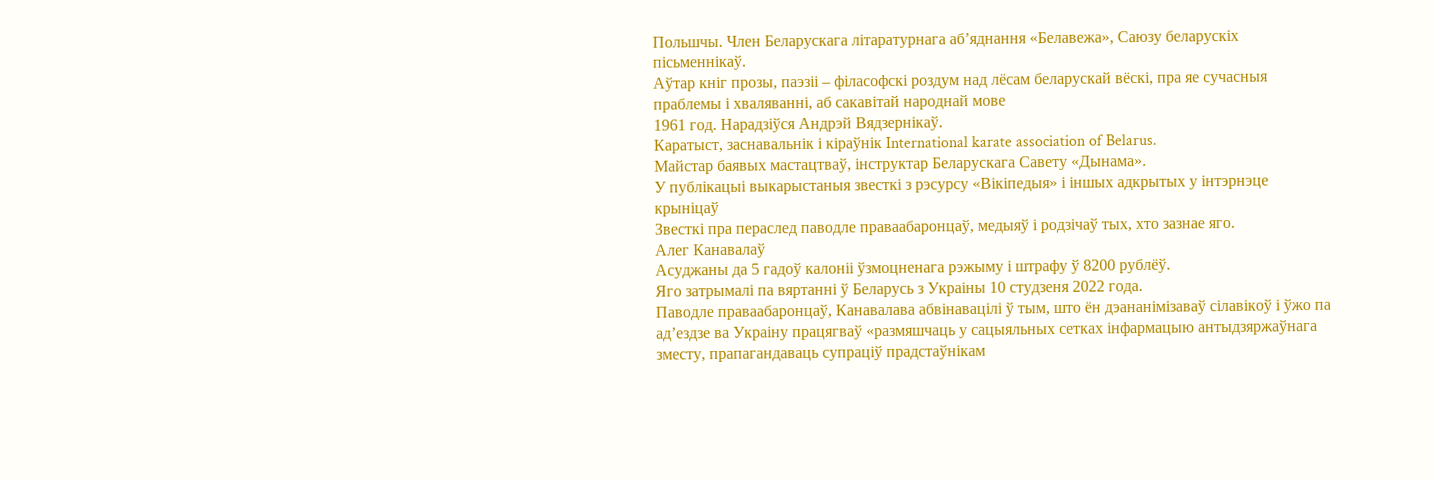Польшчы. Член Беларускага літаратурнага аб’яднання «Белавежа», Саюзу беларускіх пісьменнікаў.
Аўтар кніг прозы, паэзіі – філасофскі роздум над лёсам беларускай вёскі, пра яе сучасныя праблемы і хваляванні, аб сакавітай народнай мове
1961 год. Нарадзіўся Андрэй Вядзернікаў.
Каратыст, заснавальнік і кіраўнік International karate association of Belarus.
Майстар баявых мастацтваў, інструктар Беларускага Савету «Дынама».
У публікацыі выкарыстаныя звесткі з рэсурсу «Вікіпедыя» і іншых адкрытых у інтэрнэце крыніцаў
Звесткі пра пераслед паводле праваабаронцаў, медыяў і родзічаў тых, хто зазнае яго.
Алег Канавалаў
Асуджаны да 5 гадоў калоніі ўзмоцненага рэжыму і штрафу ў 8200 рублёў.
Яго затрымалі па вяртанні ў Беларусь з Украіны 10 студзеня 2022 года.
Паводле праваабаронцаў, Канавалава абвінавацілі ў тым, што ён дэананімізаваў сілавікоў і ўжо па ад’ездзе ва Украіну працягваў «размяшчаць у сацыяльных сетках інфармацыю антыдзяржаўнага зместу, прапагандаваць супраціў прадстаўнікам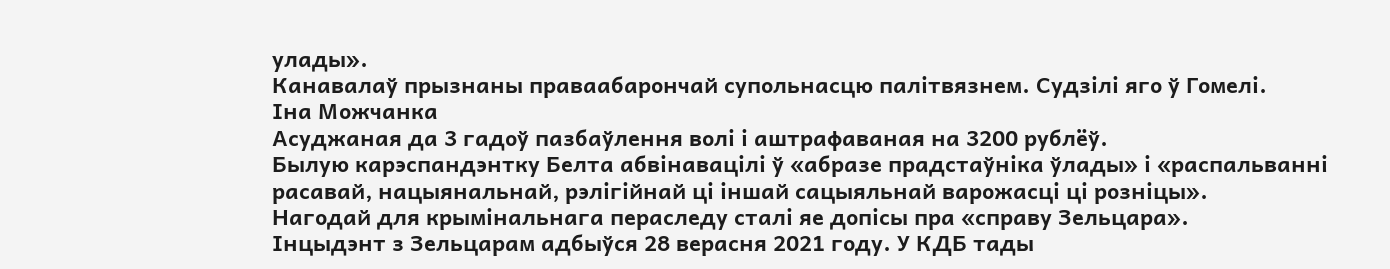улады».
Канавалаў прызнаны праваабарончай супольнасцю палітвязнем. Судзілі яго ў Гомелі.
Іна Можчанка
Асуджаная да 3 гадоў пазбаўлення волі і аштрафаваная на 3200 рублёў.
Былую карэспандэнтку Белта абвінавацілі ў «абразе прадстаўніка ўлады» і «распальванні расавай, нацыянальнай, рэлігійнай ці іншай сацыяльнай варожасці ці розніцы».
Нагодай для крымінальнага пераследу сталі яе допісы пра «справу Зельцара».
Інцыдэнт з Зельцарам адбыўся 28 верасня 2021 году. У КДБ тады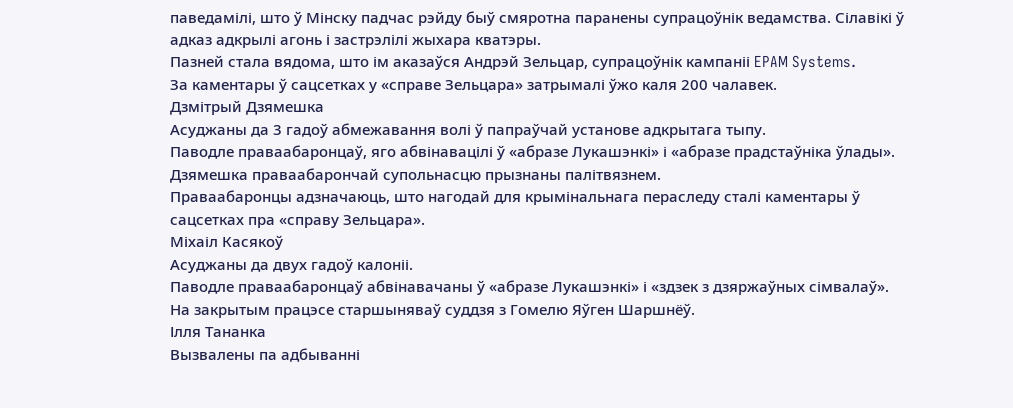паведамілі, што ў Мінску падчас рэйду быў смяротна паранены супрацоўнік ведамства. Сілавікі ў адказ адкрылі агонь і застрэлілі жыхара кватэры.
Пазней стала вядома, што ім аказаўся Андрэй Зельцар, супрацоўнік кампаніі EPAM Systems.
За каментары ў сацсетках у «справе Зельцара» затрымалі ўжо каля 200 чалавек.
Дзмітрый Дзямешка
Асуджаны да 3 гадоў абмежавання волі ў папраўчай установе адкрытага тыпу.
Паводле праваабаронцаў, яго абвінавацілі ў «абразе Лукашэнкі» і «абразе прадстаўніка ўлады».
Дзямешка праваабарончай супольнасцю прызнаны палітвязнем.
Праваабаронцы адзначаюць, што нагодай для крымінальнага пераследу сталі каментары ў сацсетках пра «справу Зельцара».
Міхаіл Касякоў
Асуджаны да двух гадоў калоніі.
Паводле праваабаронцаў абвінавачаны ў «абразе Лукашэнкі» і «здзек з дзяржаўных сімвалаў».
На закрытым працэсе старшыняваў суддзя з Гомелю Яўген Шаршнёў.
Ілля Тананка
Вызвалены па адбыванні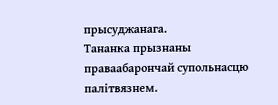прысуджанага.
Тананка прызнаны праваабарончай супольнасцю палітвязнем.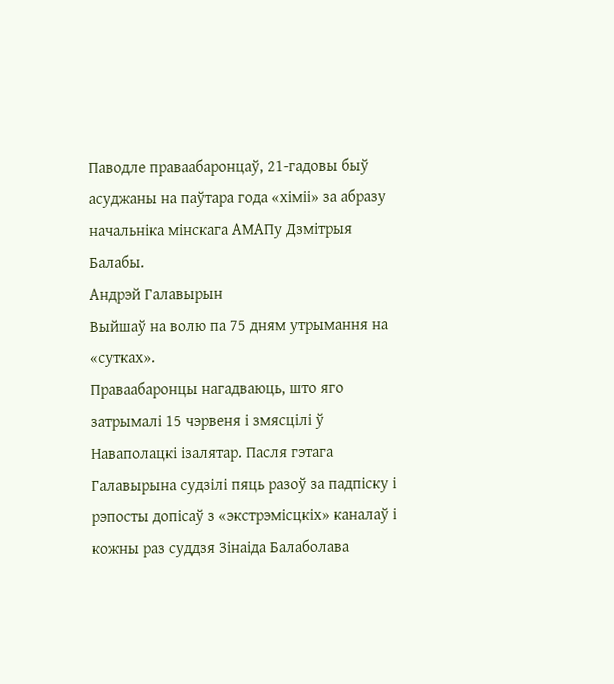Паводле праваабаронцаў, 21-гадовы быў асуджаны на паўтара года «хіміі» за абразу начальніка мінскага АМАПу Дзмітрыя Балабы.
Андрэй Галавырын
Выйшаў на волю па 75 дням утрымання на «сутках».
Праваабаронцы нагадваюць, што яго затрымалі 15 чэрвеня і змясцілі ў Наваполацкі ізалятар. Пасля гэтага Галавырына судзілі пяць разоў за падпіску і рэпосты допісаў з «экстрэмісцкіх» каналаў і кожны раз суддзя Зінаіда Балаболава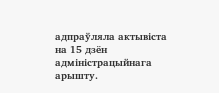адпраўляла актывіста на 15 дзён адміністрацыйнага арышту.